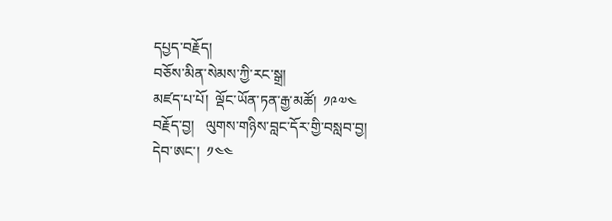དཔྱད་བརྗོད།
བཅོས་མིན་སེམས་ཀྱི་རང་སྒྲ།
མཛད་པ་པོ།  ལྡོང་ཡོན་ཏན་རྒྱ་མཚོ།  ༡༩༧༤
བརྗོད་བྱ།   ལུགས་གཉིས་བླང་དོར་གྱི་བསླབ་བྱ།
དེབ་ཨང་།  ༡༤༤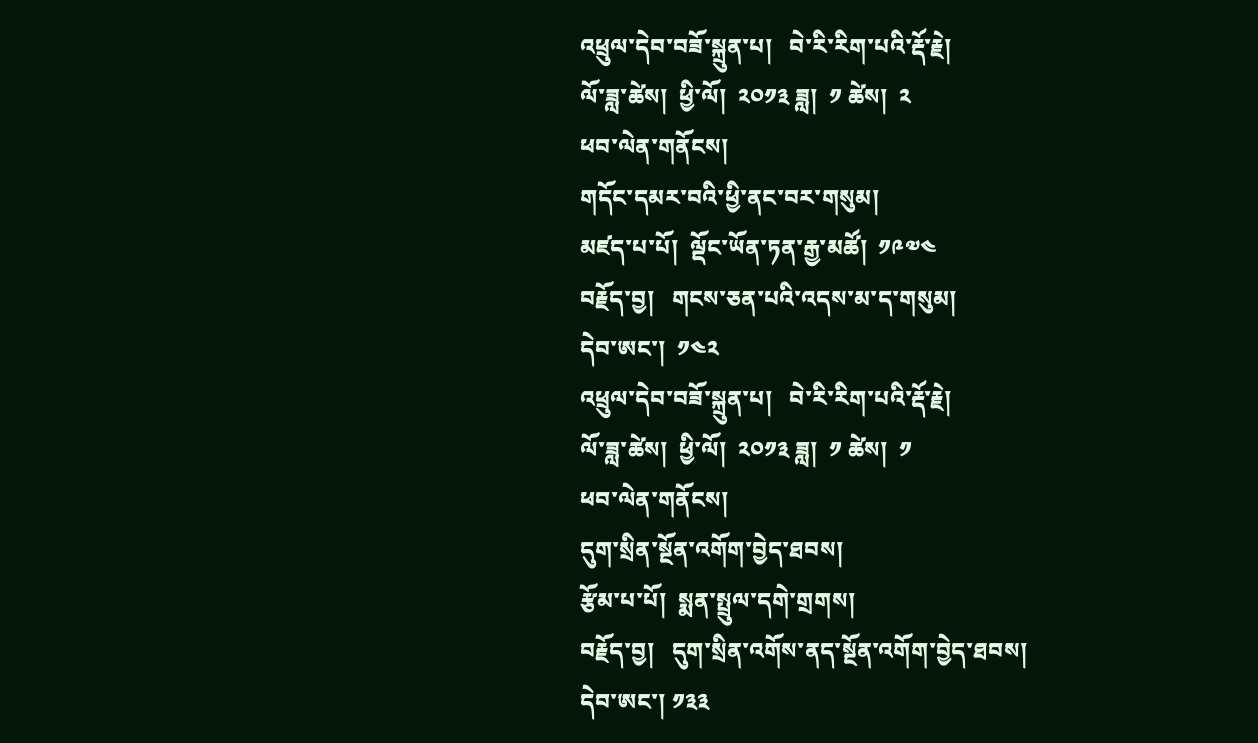འཕྲུལ་དེབ་བཟོ་སྐྲུན་པ།   བེ་རི་རིག་པའི་རྡོ་རྗེ།
ལོ་ཟླ་ཚེས།  ཕྱི་ལོ།  ༢༠༡༣ ཟླ།  ༡ ཚེས།  ༢
ཕབ་ལེན་གནོངས།
གདོང་དམར་བའི་ཕྱི་ནང་བར་གསུམ།
མཛད་པ་པོ།  ལྡོང་ཡོན་ཏན་རྒྱ་མཚོ།  ༡༩༧༤
བརྗོད་བྱ།   གངས་ཅན་པའི་འདས་མ་ད་གསུམ།
དེབ་ཨང་།  ༡༤༢
འཕྲུལ་དེབ་བཟོ་སྐྲུན་པ།   བེ་རི་རིག་པའི་རྡོ་རྗེ།
ལོ་ཟླ་ཚེས།  ཕྱི་ལོ།  ༢༠༡༣ ཟླ།  ༡ ཚེས།  ༡
ཕབ་ལེན་གནོངས།
དུག་སྲིན་སྔོན་འགོག་བྱེད་ཐབས།
རྩོམ་པ་པོ།  སྨན་སྤྲུལ་དགེ་གྲགས།
བརྗོད་བྱ།   དུག་སྲིན་འགོས་ནད་སྔོན་འགོག་བྱེད་ཐབས།
དེབ་ཨང་། ༡༣༣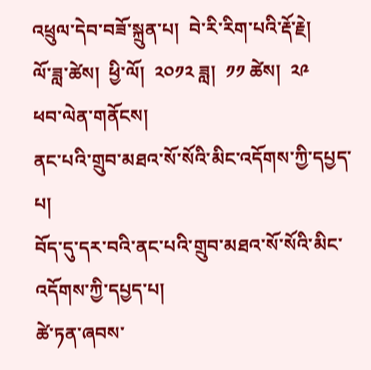འཕྲུལ་དེབ་བཟོ་སྐྲུན་པ།  བེ་རི་རིག་པའི་རྡོ་རྗེ།
ལོ་ཟླ་ཚེས།  ཕྱི་ལོ།  ༢༠༡༢ ཟླ།  ༡༡ ཚེས།  ༢༩
ཕབ་ལེན་གནོངས།
ནང་པའི་གྲུབ་མཐའ་སོ་སོའི་མིང་འདོགས་ཀྱི་དཔྱད་པ།
བོད་དུ་དར་བའི་ནང་པའི་གྲུབ་མཐའ་སོ་སོའི་མིང་འདོགས་ཀྱི་དཔྱད་པ།
ཚེ་ཏན་ཞབས་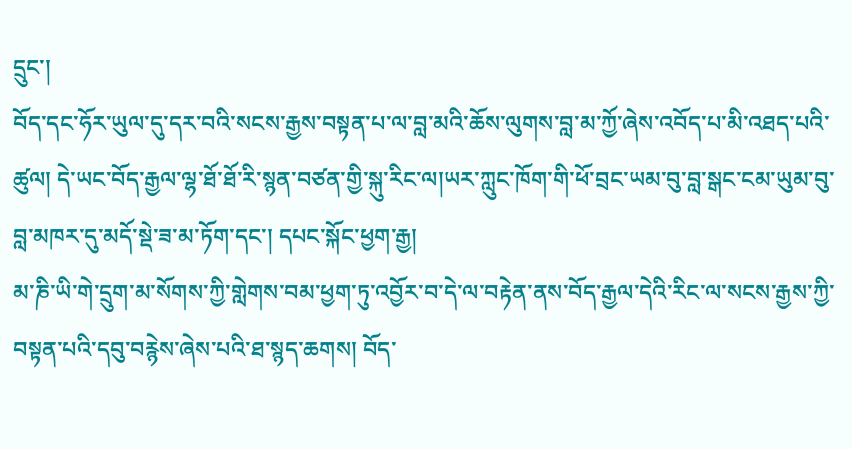དྲུང་།
བོད་དང་ཧོར་ཡུལ་དུ་དར་བའི་སངས་རྒྱས་བསྟན་པ་ལ་བླ་མའི་ཆོས་ལུགས་བླ་མ་ཀྱོ་ཞེས་འབོད་པ་མི་འཐད་པའི་ཚུལ། དེ་ཡང་བོད་རྒྱལ་ལྷ་ཐོ་ཐོ་རི་སྙན་བཙན་གྱི་སྐུ་རིང་ལ།ཡར་ཀླུང་ཁོག་གི་ཕོ་བྲང་ཡམ་བུ་བླ་སྒང་ངམ་ཡུམ་བུ་བླ་མཁར་དུ་མདོ་སྡེ་ཟ་མ་ཏོག་དང་། དཔང་སྐོང་ཕྱག་རྒྱ།
མ་ཎི་ཡི་གེ་དྲུག་མ་སོགས་ཀྱི་གླེགས་བམ་ཕྱག་ཏུ་འབྱོར་བ་དེ་ལ་བརྟེན་ནས་བོད་རྒྱལ་དེའི་རིང་ལ་སངས་རྒྱས་ཀྱི་བསྟན་པའི་དབུ་བརྙེས་ཞེས་པའི་ཐ་སྙད་ཆགས། བོད་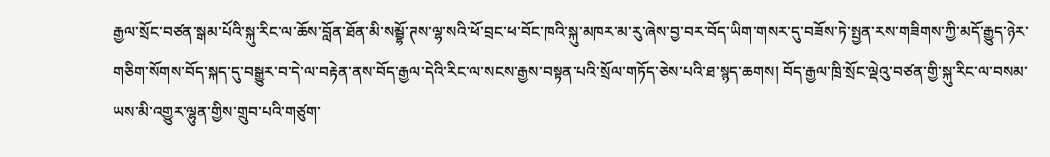རྒྱལ་སྲོང་བཙན་སྒམ་པོའི་སྐུ་རིང་ལ་ཆོས་བློན་ཐོན་མི་སམྦྷོ་ཊས་ལྷ་སའི་ཕོ་བྲང་ཕ་བོང་ཁའི་སྐུ་མཁར་མ་རུ་ཞེས་བྱ་བར་བོད་ཡིག་གསར་དུ་བཟོས་ཏེ་སྤྱན་རས་གཟིགས་ཀྱི་མདོ་རྒྱུད་ཉེར་གཅིག་སོགས་བོད་སྐད་དུ་བསྒྱུར་བ་དེ་ལ་བརྟེན་ནས་བོད་རྒྱལ་དེའི་རིང་ལ་སངས་རྒྱས་བསྟན་པའི་སྲོལ་གཏོད་ཅེས་པའི་ཐ་སྙད་ཆགས། བོད་རྒྱལ་ཁྲི་སྲོང་ལྡེའུ་བཙན་གྱི་སྐུ་རིང་ལ་བསམ་ཡས་མི་འགྱུར་ལྷུན་གྱིས་གྲུབ་པའི་གཙུག་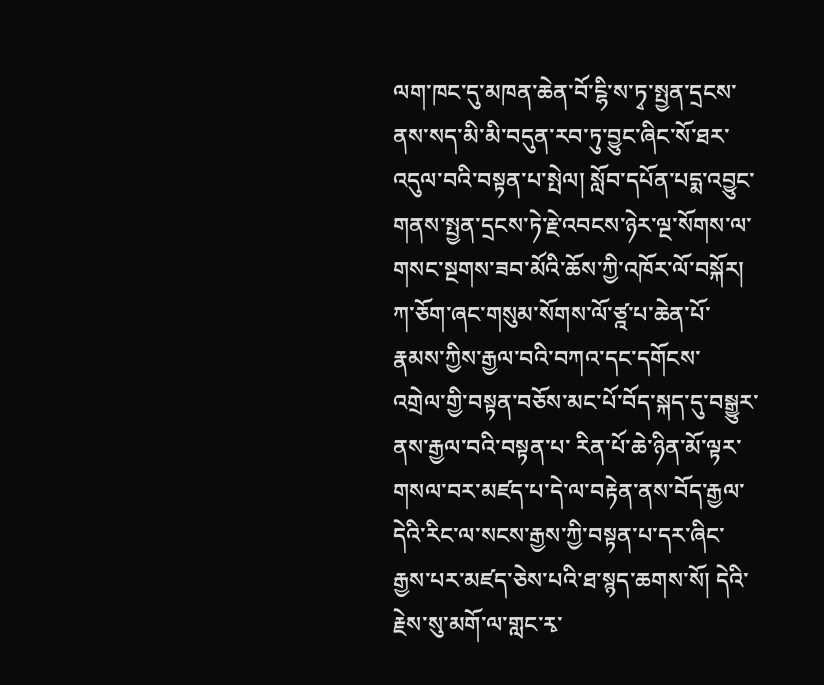ལག་ཁང་དུ་མཁན་ཆེན་བོ་ངྷི་ས་ཏྭ་སྤྱན་དྲངས་ནས་སད་མི་མི་བདུན་རབ་ཏུ་བྱུང་ཞིང་སོ་ཐར་འདུལ་བའི་བསྟན་པ་སྤེལ། སློབ་དཔོན་པདྨ་འབྱུང་གནས་སྤྱན་དྲངས་ཏེ་རྗེ་འབངས་ཉེར་ལྔ་སོགས་ལ་གསང་སྔགས་ཟབ་མོའི་ཆོས་ཀྱི་འཁོར་ལོ་བསྐོར། ཀ་ཅོག་ཞང་གསུམ་སོགས་ལོ་ཙྰ་པ་ཆེན་པོ་རྣམས་ཀྱིས་རྒྱལ་བའི་བཀའ་དང་དགོངས་ འགྲེལ་གྱི་བསྟན་བཅོས་མང་པོ་བོད་སྐད་དུ་བསྒྱུར་ནས་རྒྱལ་བའི་བསྟན་པ་ རིན་པོ་ཆེ་ཉིན་མོ་ལྟར་གསལ་བར་མཛད་པ་དེ་ལ་བརྟེན་ནས་བོད་རྒྱལ་དེའི་རིང་ལ་སངས་རྒྱས་ཀྱི་བསྟན་པ་དར་ཞིང་རྒྱས་པར་མཛད་ཅེས་པའི་ཐ་སྙད་ཆགས་སོ། དེའི་རྗེས་སུ་མགོ་ལ་གླང་རྭ་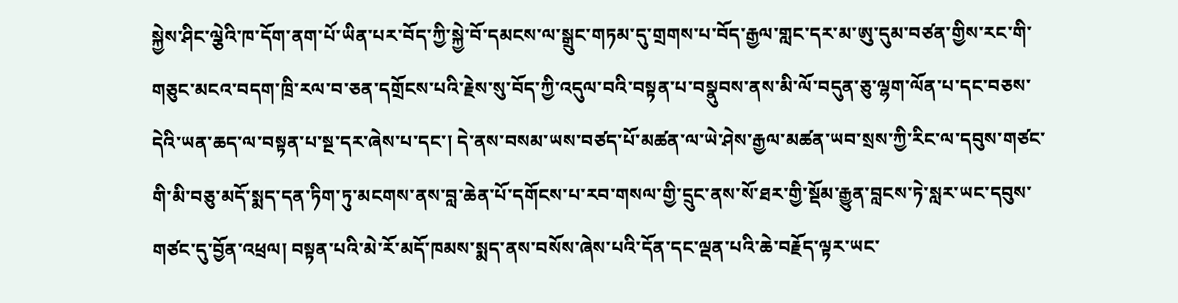སྐྱེས་ཤིང་ལྕེའི་ཁ་དོག་ནག་པོ་ཡིན་པར་བོད་ཀྱི་སྐྱེ་བོ་དམངས་ལ་སྒྲུང་གཏམ་དུ་གྲགས་པ་བོད་རྒྱལ་གླང་དར་མ་ཨུ་དུམ་བཙན་གྱིས་རང་གི་གཅུང་མངའ་བདག་ཁྲི་རལ་བ་ཅན་དགྲོངས་པའི་རྗེས་སུ་བོད་ཀྱི་འདུལ་བའི་བསྟན་པ་བསྣུབས་ནས་མི་ལོ་བདུན་ཅུ་ལྷག་ལོན་པ་དང་བཅས་དེའི་ཡན་ཆད་ལ་བསྟན་པ་སྔ་དར་ཞེས་པ་དང་། དེ་ནས་བསམ་ཡས་བཙད་པོ་མཚན་ལ་ཡེ་ཤེས་རྒྱལ་མཚན་ཡབ་སྲས་ཀྱི་རིང་ལ་དབུས་གཙང་གི་མི་བཅུ་མདོ་སྨད་དན་ཏིག་ཏུ་མངགས་ནས་བླ་ཆེན་པོ་དགོངས་པ་རབ་གསལ་གྱི་དྲུང་ནས་སོ་ཐར་གྱི་སྡོམ་རྒྱུན་བླངས་ཏེ་སླར་ཡང་དབུས་གཙང་དུ་བྱོན་འཕྲལ། བསྟན་པའི་མེ་རོ་མདོ་ཁམས་སྨད་ནས་བསོས་ཞེས་པའི་དོན་དང་ལྡན་པའི་ཆེ་བརྗོད་ལྟར་ཡང་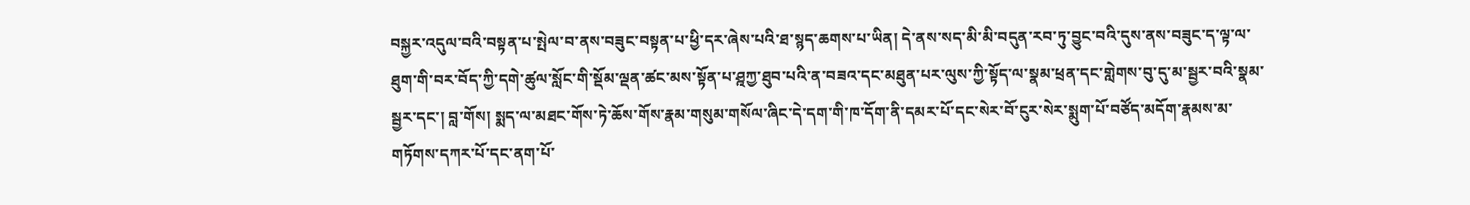བསྐྱར་འདུལ་བའི་བསྟན་པ་སྤེལ་བ་ནས་བཟུང་བསྟན་པ་ཕྱི་དར་ཞེས་པའི་ཐ་སྙད་ཆགས་པ་ཡིན། དེ་ནས་སད་མི་མི་བདུན་རབ་ཏུ་བྱུང་བའི་དུས་ནས་བཟུང་ད་ལྟ་ལ་ཐུག་གི་བར་བོད་ཀྱི་དགེ་ཚུལ་སློང་གི་སྡོམ་ལྡན་ཚང་མས་སྟོན་པ་ཤྰཀྱ་ཐུབ་པའི་ན་བཟའ་དང་མཐུན་པར་ལུས་ཀྱི་སྟོད་ལ་སྣམ་ཕྲན་དང་གླེགས་བུ་དུ་མ་སྦྱར་བའི་སྣམ་སྦྱར་དང་། བླ་གོས། སྨད་ལ་མཐང་གོས་ཏེ་ཆོས་གོས་རྣམ་གསུམ་གསོལ་ཞིང་དེ་དག་གི་ཁ་དོག་ནི་དམར་པོ་དང་སེར་བོ་ངུར་སེར་སྨུག་པོ་བཙོད་མདོག་རྣམས་མ་གཏོགས་དཀར་པོ་དང་ནག་པོ་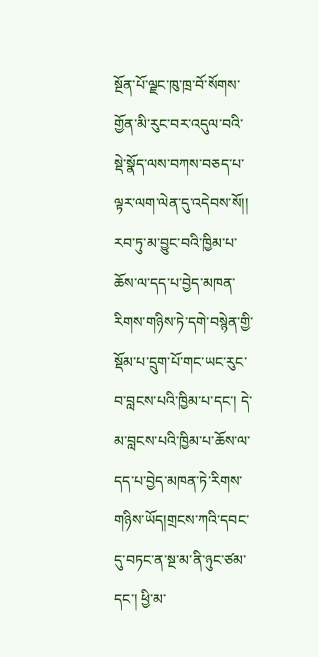སྔོན་པོ་ལྗང་ཁུ་ཁྲ་བོ་སོགས་གྱོན་མི་རུང་བར་འདུལ་བའི་སྡེ་སྣོད་ལས་བཀས་བཅད་པ་ལྟར་ལག་ལེན་དུ་འདེབས་སོ།། རབ་ཏུ་མ་བྱུང་བའི་ཁྱིམ་པ་ཆོས་ལ་དད་པ་བྱེད་མཁན་རིགས་གཉིས་ཏེ་དགེ་བསྙེན་གྱི་སྡོམ་པ་དྲུག་པོ་གང་ཡང་རུང་བ་བླངས་པའི་ཁྱིམ་པ་དང་། དེ་ མ་བླངས་པའི་ཁྱིམ་པ་ཆོས་ལ་དད་པ་བྱེད་མཁན་ཏེ་རིགས་གཉིས་ཡོད།གྲངས་ཀའི་དབང་དུ་བཏང་ན་སྔ་མ་ནི་ཉུང་ཙམ་དང་། ཕྱི་མ་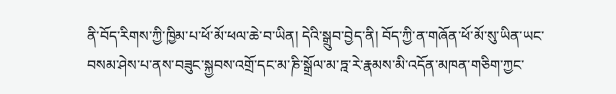ནི་བོད་རིགས་ཀྱི་ཁྱིམ་པ་ཕོ་མོ་ཕལ་ཆེ་བ་ཡིན། དེའི་སྒྲུབ་བྱེད་ནི། བོད་ཀྱི་ན་གཞོན་ཕོ་མོ་སུ་ཡིན་ཡང་བསམ་ཤེས་པ་ནས་བཟུང་སྐྱབས་འགྲོ་དང་མ་ཎི་སྒྲོལ་མ་ཏྰ་རེ་རྣམས་མི་འདོན་མཁན་གཅིག་ཀྱང་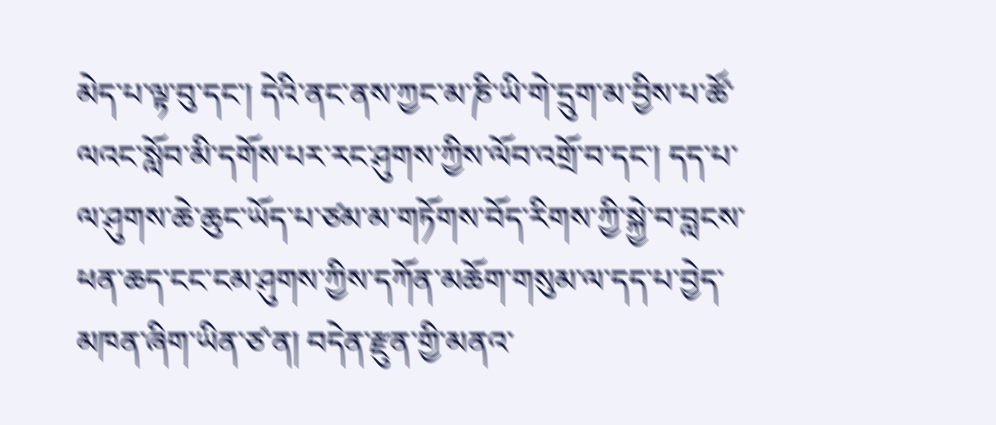མེད་པ་ལྟ་བུ་དང་། དེའི་ནང་ནས་ཀྱང་མ་ཎི་ཡི་གེ་དྲུག་མ་བྱིས་པ་ཚོ་ལའང་སློབ་མི་དགོས་པར་རང་ཤུགས་ཀྱིས་ལོབ་འགྲོ་བ་དང་། དད་པ་ལ་ཤུགས་ཆེ་ཆུང་ཡོད་པ་ཙམ་མ་གཏོགས་བོད་རིགས་ཀྱི་སྐྱེ་བ་བླངས་ཕན་ཆད་ངང་ངམ་ཤུགས་ཀྱིས་དཀོན་མཆོག་གསུམ་ལ་དད་པ་བྱེད་མཁན་ཞིག་ཡིན་ཙ་ན། བདེན་རྫུན་གྱི་མནའ་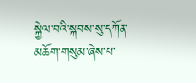སྐྱེལ་བའི་སྐབས་སུ་དཀོན་མཆོག་གསུམ་ཞེས་པ་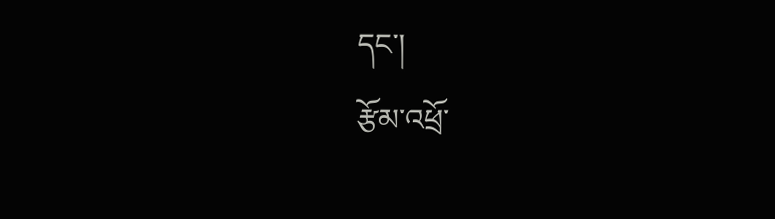དང་།
རྩོམ་འཕྲོ་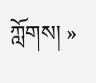ཀློགས། »